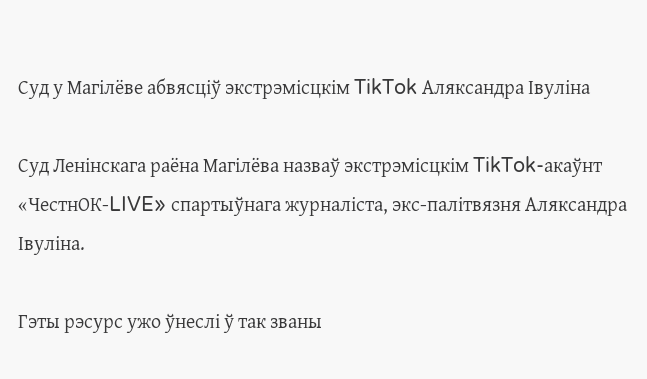Суд у Магілёве абвясціў экстрэмісцкім TikTok Аляксандра Івуліна

Суд Ленінскага раёна Магілёва назваў экстрэмісцкім TikTok-акаўнт «ЧестнОК-LIVE» спартыўнага журналіста, экс-палітвязня Аляксандра Івуліна.

Гэты рэсурс ужо ўнеслі ў так званы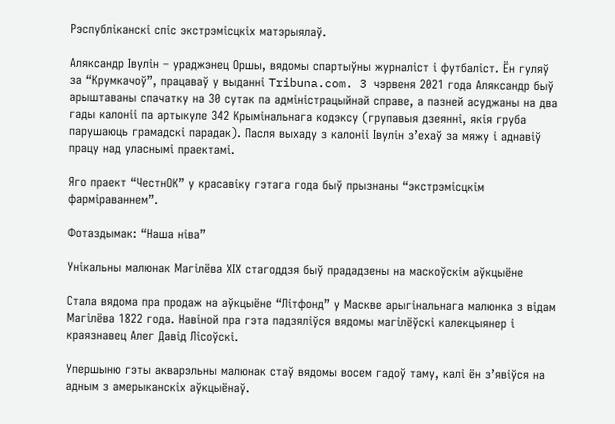Рэспубліканскі спіс экстрэмісцкіх матэрыялаў.

Аляксандр Івулін – ураджэнец Оршы, вядомы спартыўны журналіст і футбаліст. Ён гуляў за “Крумкачоў”, працаваў у выданні Tribuna.com. 3 чэрвеня 2021 года Аляксандр быў арыштаваны спачатку на 30 сутак па адміністрацыйнай справе, а пазней асуджаны на два гады калоніі па артыкуле 342 Крымінальнага кодэксу (групавыя дзеянні, якія груба парушаюць грамадскі парадак). Пасля выхаду з калоніі Івулін з’ехаў за мяжу і аднавіў працу над уласнымі праектамі.

Яго праект “ЧестнОК” у красавіку гэтага года быў прызнаны “экстрэмісцкім фарміраваннем”.

Фотаздымак: “Наша ніва”

Унікальны малюнак Магілёва ХІХ стагоддзя быў прададзены на маскоўскім аўкцыёне

Стала вядома пра продаж на аўкцыёне “Літфонд” у Маскве арыгінальнага малюнка з відам Магілёва 1822 года. Навіной пра гэта падзяліўся вядомы магілёўскі калекцыянер і краязнавец Алег Давід Лісоўскі.

Упершыню гэты акварэльны малюнак стаў вядомы восем гадоў таму, калі ён з’явіўся на адным з амерыканскіх аўкцыёнаў.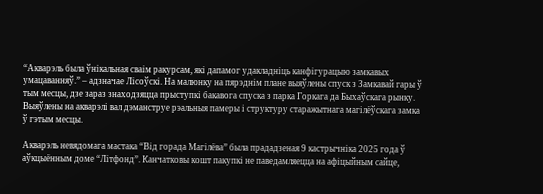“Акварэль была ўнікальная сваім ракурсам, які дапамог удакладніць канфігурацыю замкавых умацаванняў.” – адзначае Лісоўскі. На малюнку на пярэднім плане выяўлены спуск з Замкавай гары ў тым месцы, дзе зараз знаходзяцца прыступкі бакавога спуска з парка Горкага да Быхаўскага рынку. Выяўлены на акварэлі вал дэманструе рэальныя памеры і структуру старажытнага магілёўскага замка ў гэтым месцы.

Акварэль невядомага мастака “Від горада Магілёва” была прададзеная 9 кастрычніка 2025 года ў аўкцыённым доме “Літфонд”. Канчатковы кошт пакупкі не паведамляецца на афіцыйным сайце,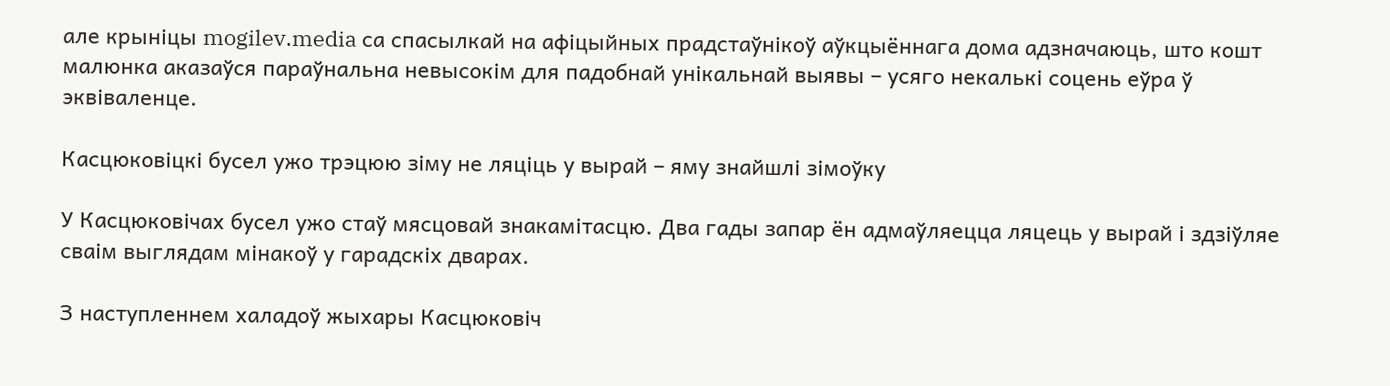але крыніцы mogilev.media са спасылкай на афіцыйных прадстаўнікоў аўкцыённага дома адзначаюць, што кошт малюнка аказаўся параўнальна невысокім для падобнай унікальнай выявы – усяго некалькі соцень еўра ў эквіваленце.

Касцюковіцкі бусел ужо трэцюю зіму не ляціць у вырай – яму знайшлі зімоўку

У Касцюковічах бусел ужо стаў мясцовай знакамітасцю. Два гады запар ён адмаўляецца ляцець у вырай і здзіўляе сваім выглядам мінакоў у гарадскіх дварах.

З наступленнем халадоў жыхары Касцюковіч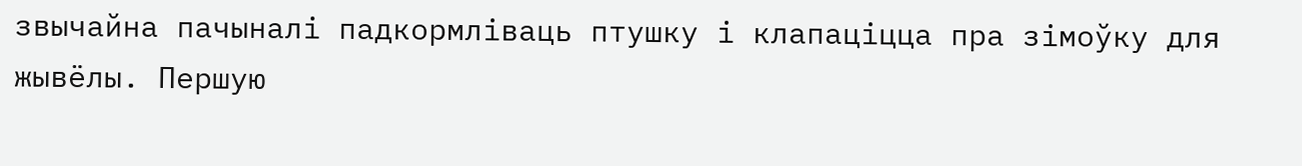звычайна пачыналі падкормліваць птушку і клапаціцца пра зімоўку для жывёлы. Першую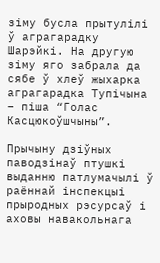зіму бусла прытулілі ў аграгарадку Шарэйкі. На другую зіму яго забрала да сябе ў хлеў жыхарка аграгарадка Тупічына – піша “Голас Касцюкоўшчыны”.

Прычыну дзіўных паводзінаў птушкі выданню патлумачылі ў раённай інспекцыі прыродных рэсурсаў і аховы навакольнага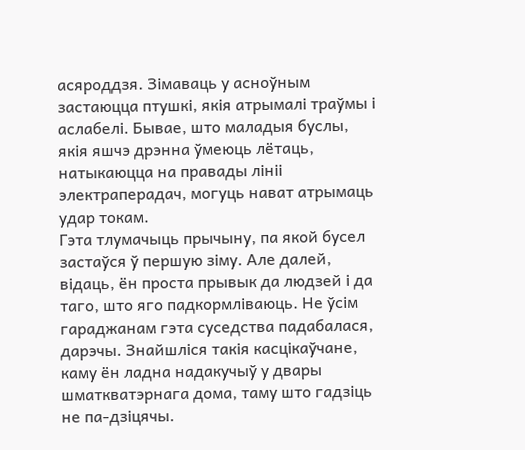асяроддзя. Зімаваць у асноўным застаюцца птушкі, якія атрымалі траўмы і аслабелі. Бывае, што маладыя буслы, якія яшчэ дрэнна ўмеюць лётаць, натыкаюцца на правады лініі электраперадач, могуць нават атрымаць удар токам.
Гэта тлумачыць прычыну, па якой бусел застаўся ў першую зіму. Але далей, відаць, ён проста прывык да людзей і да таго, што яго падкормліваюць. Не ўсім гараджанам гэта суседства падабалася, дарэчы. Знайшліся такія касцікаўчане, каму ён ладна надакучыў у двары шматкватэрнага дома, таму што гадзіць не па-дзіцячы.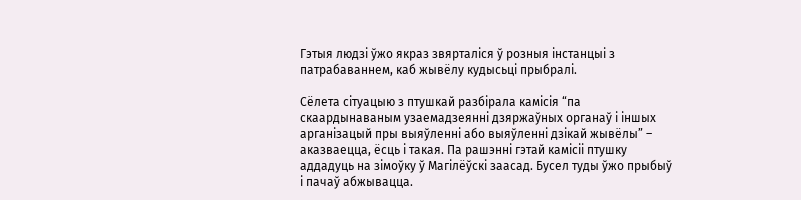Гэтыя людзі ўжо якраз звярталіся ў розныя інстанцыі з патрабаваннем, каб жывёлу кудысьці прыбралі.

Сёлета сітуацыю з птушкай разбірала камісія “па скаардынаваным узаемадзеянні дзяржаўных органаў і іншых арганізацый пры выяўленні або выяўленні дзікай жывёлы” – аказваецца, ёсць і такая. Па рашэнні гэтай камісіі птушку аддадуць на зімоўку ў Магілёўскі заасад. Бусел туды ўжо прыбыў і пачаў абжывацца.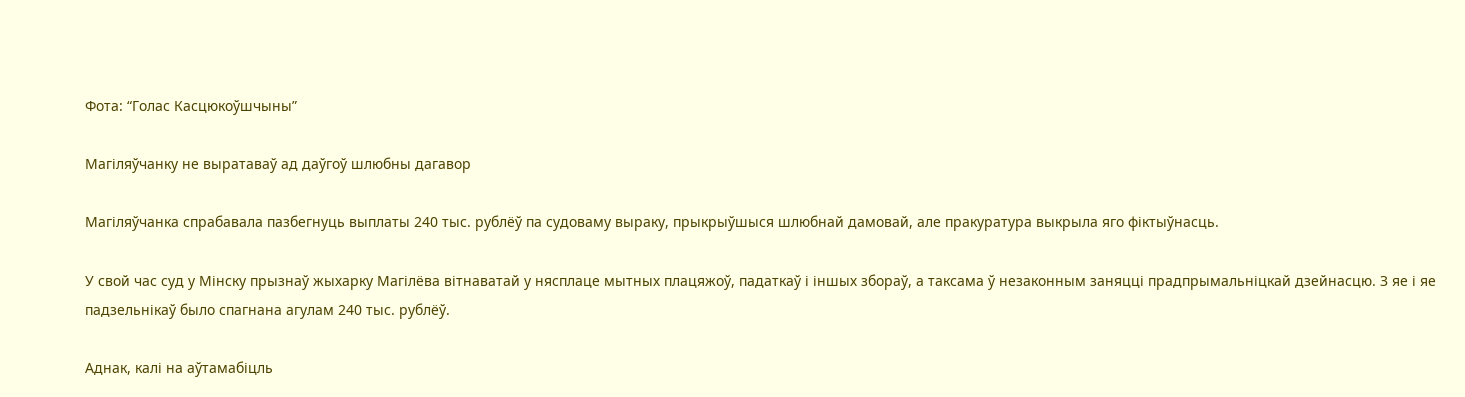Фота: “Голас Касцюкоўшчыны”

Магіляўчанку не выратаваў ад даўгоў шлюбны дагавор

Магіляўчанка спрабавала пазбегнуць выплаты 240 тыс. рублёў па судоваму выраку, прыкрыўшыся шлюбнай дамовай, але пракуратура выкрыла яго фіктыўнасць.

У свой час суд у Мінску прызнаў жыхарку Магілёва вітнаватай у нясплаце мытных плацяжоў, падаткаў і іншых збораў, а таксама ў незаконным заняцці прадпрымальніцкай дзейнасцю. З яе і яе падзельнікаў было спагнана агулам 240 тыс. рублёў.

Аднак, калі на аўтамабіцль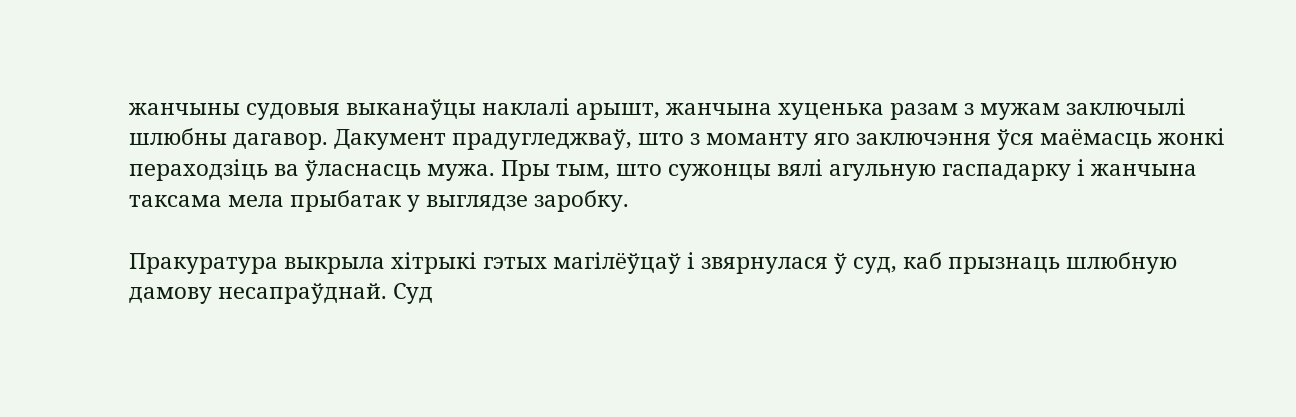жанчыны судовыя выканаўцы наклалі арышт, жанчына хуценька разам з мужам заключылі шлюбны дагавор. Дакумент прадугледжваў, што з моманту яго заключэння ўся маёмасць жонкі пераходзіць ва ўласнасць мужа. Пры тым, што сужонцы вялі агульную гаспадарку і жанчына таксама мела прыбатак у выглядзе заробку.

Пракуратура выкрыла хітрыкі гэтых магілёўцаў і звярнулася ў суд, каб прызнаць шлюбную дамову несапраўднай. Суд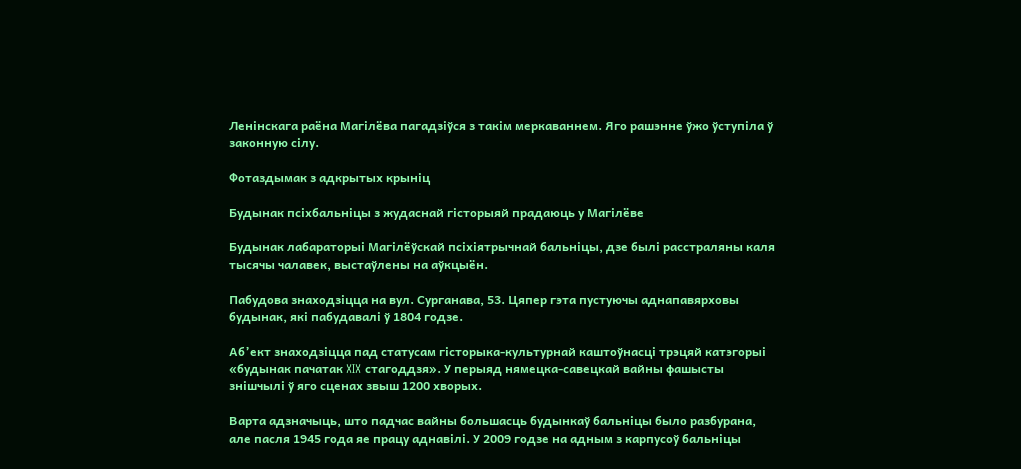Ленінскага раёна Магілёва пагадзіўся з такім меркаваннем. Яго рашэнне ўжо ўступіла ў законную сілу.

Фотаздымак з адкрытых крыніц

Будынак псіхбальніцы з жудаснай гісторыяй прадаюць у Магілёве

Будынак лабараторыі Магілёўскай псіхіятрычнай бальніцы, дзе былі расстраляны каля тысячы чалавек, выстаўлены на аўкцыён.

Пабудова знаходзіцца на вул. Сурганава, 53. Цяпер гэта пустуючы аднапавярховы будынак, які пабудавалі ў 1804 годзе.

Аб’ект знаходзіцца пад статусам гісторыка-культурнай каштоўнасці трэцяй катэгорыі «будынак пачатак XIX стагоддзя». У перыяд нямецка-савецкай вайны фашысты знішчылі ў яго сценах звыш 1200 хворых.

Варта адзначыць, што падчас вайны большасць будынкаў бальніцы было разбурана, але пасля 1945 года яе працу аднавілі. У 2009 годзе на адным з карпусоў бальніцы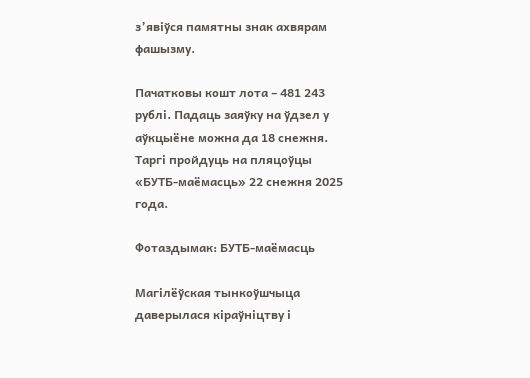з’явіўся памятны знак ахвярам фашызму.

Пачатковы кошт лота – 481 243 рублі. Падаць заяўку на ўдзел у аўкцыёне можна да 18 снежня. Таргі пройдуць на пляцоўцы «БУТБ-маёмасць» 22 снежня 2025 года.

Фотаздымак: БУТБ-маёмасць

Магілёўская тынкоўшчыца даверылася кіраўніцтву і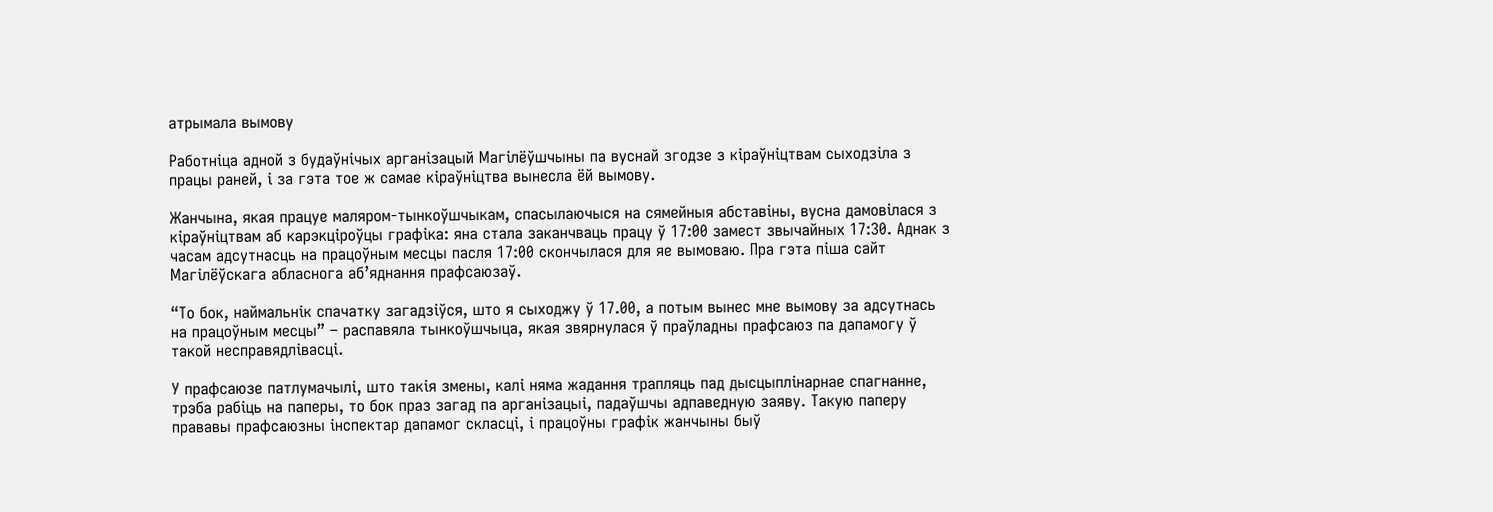атрымала вымову

Работніца адной з будаўнічых арганізацый Магілёўшчыны па вуснай згодзе з кіраўніцтвам сыходзіла з працы раней, і за гэта тое ж самае кіраўніцтва вынесла ёй вымову.

Жанчына, якая працуе маляром-тынкоўшчыкам, спасылаючыся на сямейныя абставіны, вусна дамовілася з кіраўніцтвам аб карэкціроўцы графіка: яна стала заканчваць працу ў 17:00 замест звычайных 17:30. Аднак з часам адсутнасць на працоўным месцы пасля 17:00 скончылася для яе вымоваю. Пра гэта піша сайт Магілёўскага абласнога аб’яднання прафсаюзаў.

“То бок, наймальнік спачатку загадзіўся, што я сыходжу ў 17.00, а потым вынес мне вымову за адсутнась на працоўным месцы” – распавяла тынкоўшчыца, якая звярнулася ў праўладны прафсаюз па дапамогу ў такой несправядлівасці.

У прафсаюзе патлумачылі, што такія змены, калі няма жадання трапляць пад дысцыплінарнае спагнанне, трэба рабіць на паперы, то бок праз загад па арганізацыі, падаўшчы адпаведную заяву. Такую паперу прававы прафсаюзны інспектар дапамог скласці, і працоўны графік жанчыны быў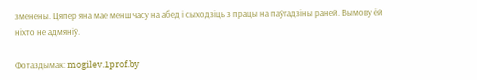зменены. Цяпер яна мае менш часу на абед і сыходзіць з працы на паўгадзіны раней. Вымову ёй ніхто не адмяніў.

Фотаздымак: mogilev.1prof.by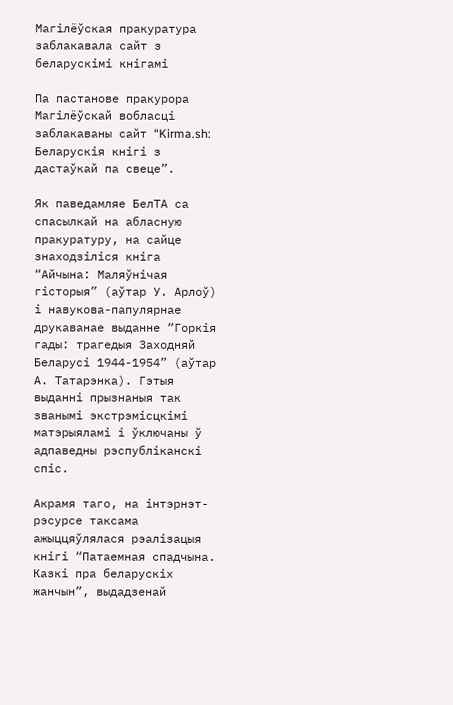Магілёўская пракуратура заблакавала сайт з беларускімі кнігамі

Па пастанове пракурора Магілёўскай вобласці заблакаваны сайт “Kirma.sh: Беларускія кнігі з дастаўкай па свеце”.

Як паведамляе БелТА са спасылкай на абласную пракуратуру, на сайце знаходзіліся кніга “Айчына: Маляўнічая гісторыя” (аўтар У. Арлоў) і навукова-папулярнае друкаванае выданне “Горкія гады: трагедыя Заходняй Беларусі 1944-1954” (аўтар А. Татарэнка). Гэтыя выданні прызнаныя так званымі экстрэмісцкімі матэрыяламі і ўключаны ў адпаведны рэспубліканскі спіс.

Акрамя таго, на інтэрнэт-рэсурсе таксама ажыццяўлялася рэалізацыя кнігі “Патаемная спадчына. Казкі пра беларускіх жанчын”, выдадзенай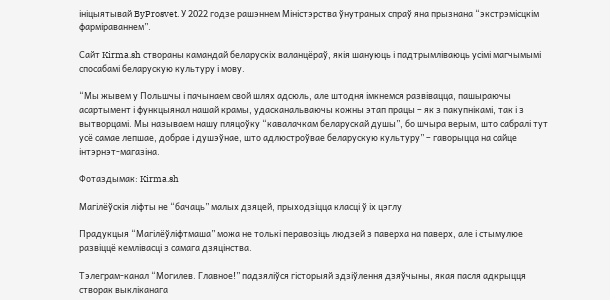ініцыятывай ByProsvet. У 2022 годзе рашэннем Міністэрства ўнутраных спраў яна прызнана “экстрэмісцкім фарміраваннем”.

Сайт Kirma.sh створаны камандай беларускіх валанцёраў, якія шануюць і падтрымліваюць усімі магчымымі спосабамі беларускую культуру і мову.

“Мы жывем у Польшчы і пачынаем свой шлях адсюль, але штодня імкнемся развівацца, пашыраючы асартымент і функцыянал нашай крамы, удасканальваючы кожны этап працы – як з пакупнікамі, так і з вытворцамі. Мы называем нашу пляцоўку “кавалачкам беларускай душы”, бо шчыра верым, што сабралі тут усё самае лепшае, добрае і душэўнае, што адлюстроўвае беларускую культуру” – гаворыцца на сайце інтэрнэт-магазіна.

Фотаздымак: Kirma.sh

Магілёўскія ліфты не “бачаць” малых дзяцей, прыходзіцца класці ў іх цэглу

Прадукцыя “Магілёўліфтмаша” можа не толькі перавозіць людзей з паверха на паверх, але і стымулюе развіццё кемлівасці з самага дзяцінства.

Тэлеграм-канал “Могилев. Главное!” падзяліўся гісторыяй здзіўлення дзяўчыны, якая пасля адкрыцця створак выкліканага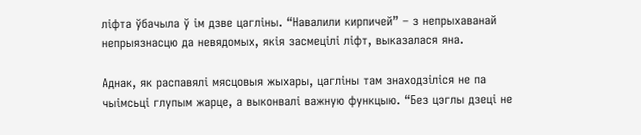ліфта ўбачыла ў ім дзве цагліны. “Навалили кирпичей” – з непрыхаванай непрыязнасцю да невядомых, якія засмецілі ліфт, выказалася яна.

Аднак, як распавялі мясцовыя жыхары, цагліны там знаходзіліся не па чыімсьці глупым жарце, а выконвалі важную функцыю. “Без цэглы дзеці не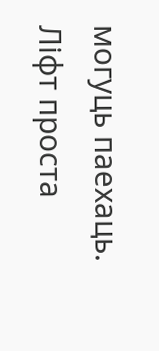могуць паехаць. Ліфт проста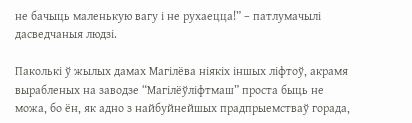не бачыць маленькую вагу і не рухаецца!” – патлумачылі дасведчаныя людзі.

Паколькі ў жылых дамах Магілёва ніякіх іншых ліфтоў, акрамя вырабленых на заводзе “Магілёўліфтмаш” проста быць не можа, бо ён, як адно з найбуйнейшых прадпрыемстваў горада,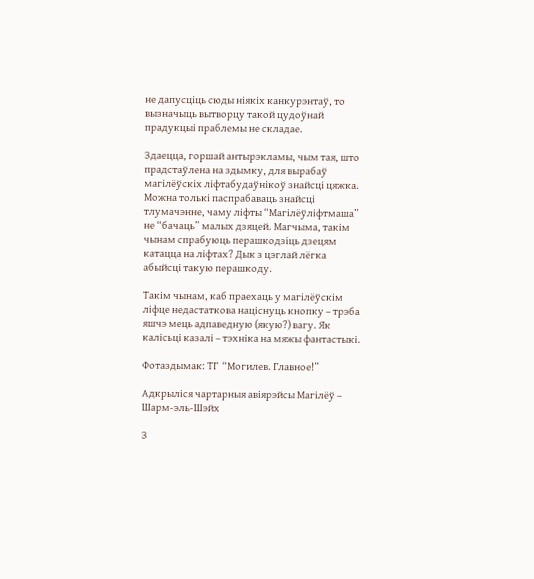не дапусціць сюды ніякіх канкурэнтаў, то вызначыць вытворцу такой цудоўнай прадукцыі праблемы не складае.

Здаецца, горшай антырэкламы, чым тая, што прадстаўлена на здымку, для вырабаў магілёўскіх ліфтабудаўнікоў знайсці цяжка. Можна толькі паспрабаваць знайсці тлумачэнне, чаму ліфты “Магілёўліфтмаша” не “бачаць” малых дзяцей. Магчыма, такім чынам спрабуюць перашкодзіць дзецям катацца на ліфтах? Дык з цэглай лёгка абыйсці такую перашкоду.

Такім чынам, каб праехаць у магілёўскім ліфце недастаткова націснуць кнопку – трэба яшчэ мець адпаведную (якую?) вагу. Як калісьці казалі – тэхніка на мяжы фантастыкі.

Фотаздымак: ТГ  “Могилев. Главное!”

Адкрыліся чартарныя авіярэйсы Магілёў – Шарм-эль-Шэйх

З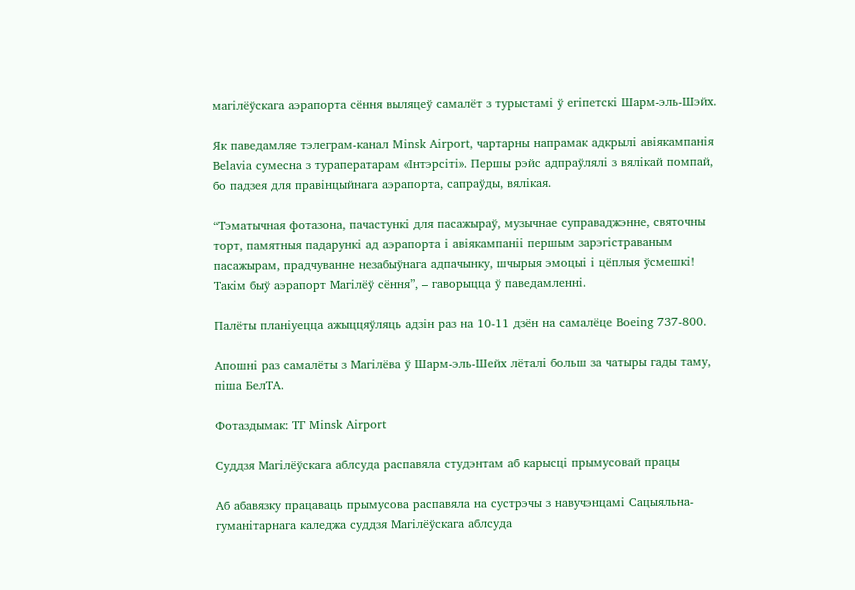магілёўскага аэрапорта сёння выляцеў самалёт з турыстамі ў егіпетскі Шарм-эль-Шэйх.

Як паведамляе тэлеграм-канал Minsk Airport, чартарны напрамак адкрылі авіякампанія Belavia сумесна з тураператарам «Інтэрсіті». Першы рэйс адпраўлялі з вялікай помпай, бо падзея для правінцыйнага аэрапорта, сапраўды, вялікая.

“Тэматычная фотазона, пачастункі для пасажыраў, музычнае суправаджэнне, святочны торт, памятныя падарункі ад аэрапорта і авіякампаніі першым зарэгістраваным пасажырам, прадчуванне незабыўнага адпачынку, шчырыя эмоцыі і цёплыя ўсмешкі! Такім быў аэрапорт Магілёў сёння”, – гаворыцца ў паведамленні.

Палёты планіуецца ажыццяўляць адзін раз на 10-11 дзён на самалёце Boeing 737-800.

Апошні раз самалёты з Магілёва ў Шарм-эль-Шейх лёталі больш за чатыры гады таму, піша БелТА.

Фотаздымак: ТГ Minsk Airport

Суддзя Магілёўскага аблсуда распавяла студэнтам аб карысці прымусовай працы

Аб абавязку працаваць прымусова распавяла на сустрэчы з навучэнцамі Сацыяльна-гуманітарнага каледжа суддзя Магілёўскага аблсуда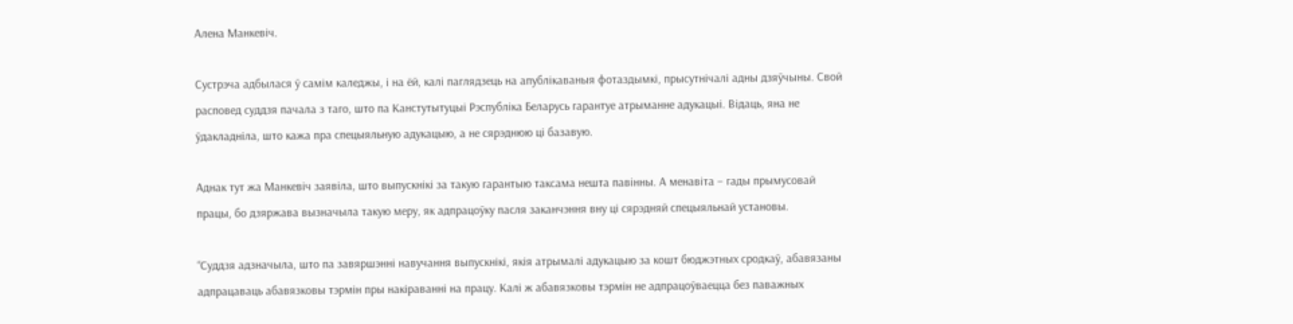Алена Манкевіч.

Сустрэча адбылася ў самім каледжы, і на ёй, калі паглядзець на апублікаваныя фотаздымкі, прысутнічалі адны дзяўчыны. Свой расповед суддзя пачала з таго, што па Канстутытуцыі Рэспубліка Беларусь гарантуе атрыманне адукацыі. Відаць, яна не ўдакладніла, што кажа пра спецыяльную адукацыю, а не сярэднюю ці базавую.

Аднак тут жа Манкевіч заявіла, што выпускнікі за такую гарантыю таксама нешта павінны. А менавіта – гады прымусовай працы, бо дзяржава вызначыла такую меру, як адпрацоўку пасля заканчэння вну ці сярэдняй спецыяльнай установы.

“Суддзя адзначыла, што па завяршэнні навучання выпускнікі, якія атрымалі адукацыю за кошт бюджэтных сродкаў, абавязаны адпрацаваць абавязковы тэрмін пры накіраванні на працу. Калі ж абавязковы тэрмін не адпрацоўваецца без паважных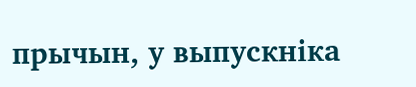прычын, у выпускніка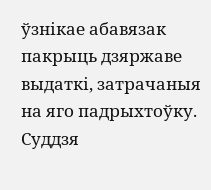ўзнікае абавязак пакрыць дзяржаве выдаткі, затрачаныя на яго падрыхтоўку. Суддзя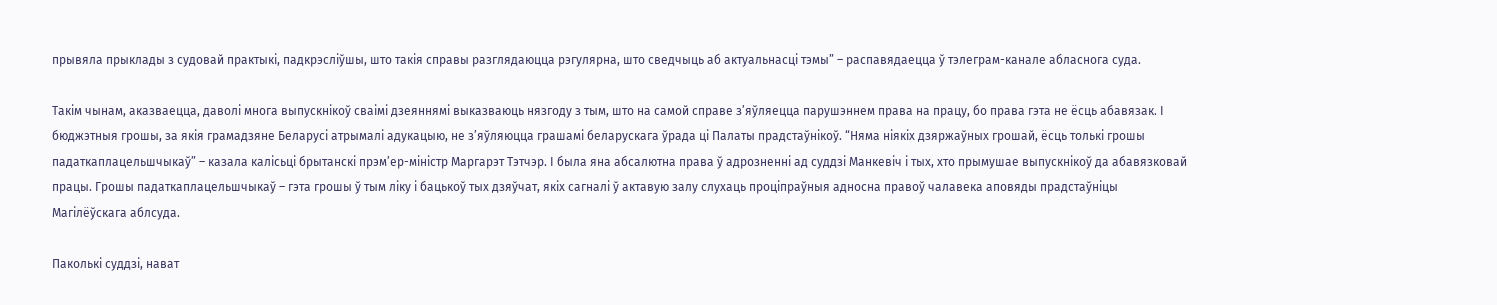прывяла прыклады з судовай практыкі, падкрэсліўшы, што такія справы разглядаюцца рэгулярна, што сведчыць аб актуальнасці тэмы” – распавядаецца ў тэлеграм-канале абласнога суда.

Такім чынам, аказваецца, даволі многа выпускнікоў сваімі дзеяннямі выказваюць нязгоду з тым, што на самой справе з’яўляецца парушэннем права на працу, бо права гэта не ёсць абавязак. І бюджэтныя грошы, за якія грамадзяне Беларусі атрымалі адукацыю, не з’яўляюцца грашамі беларускага ўрада ці Палаты прадстаўнікоў. “Няма ніякіх дзяржаўных грошай, ёсць толькі грошы падаткаплацельшчыкаў” – казала калісьці брытанскі прэм’ер-міністр Маргарэт Тэтчэр. І была яна абсалютна права ў адрозненні ад суддзі Манкевіч і тых, хто прымушае выпускнікоў да абавязковай працы. Грошы падаткаплацельшчыкаў – гэта грошы ў тым ліку і бацькоў тых дзяўчат, якіх сагналі ў актавую залу слухаць проціпраўныя адносна правоў чалавека аповяды прадстаўніцы Магілёўскага аблсуда.

Паколькі суддзі, нават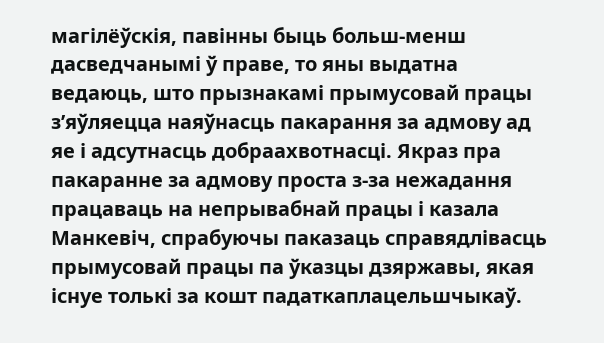магілёўскія, павінны быць больш-менш дасведчанымі ў праве, то яны выдатна ведаюць, што прызнакамі прымусовай працы з’яўляецца наяўнасць пакарання за адмову ад яе і адсутнасць добраахвотнасці. Якраз пра пакаранне за адмову проста з-за нежадання працаваць на непрывабнай працы і казала Манкевіч, спрабуючы паказаць справядлівасць прымусовай працы па ўказцы дзяржавы, якая існуе толькі за кошт падаткаплацельшчыкаў.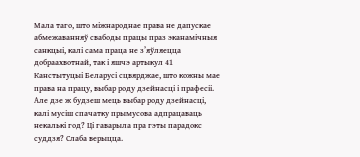Мала таго, што міжнароднае права не дапускае абмежаванняў свабоды працы праз эканамічныя санкцыі, калі сама праца не з’яўляецца добраахвотнай, так і яшчэ артыкул 41 Канстытуцыі Беларусі сцвярджае, што кожны мае права на працу, выбар роду дзейнасці і прафесіі. Але дзе ж будзеш мець выбар роду дзейнасці, калі мусіш спачатку прымусова адпрацаваць некалькі год? Ці гаварыла пра гэты парадокс суддзя? Слаба верыцца.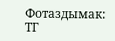Фотаздымак: ТГ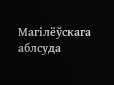Магілёўскага аблсуда